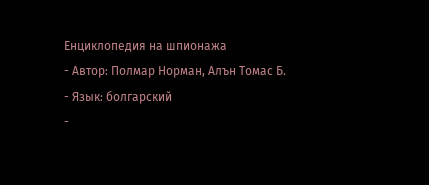Енциклопедия на шпионажа
- Автор: Полмар Норман, Алън Томас Б.
- Язык: болгарский
-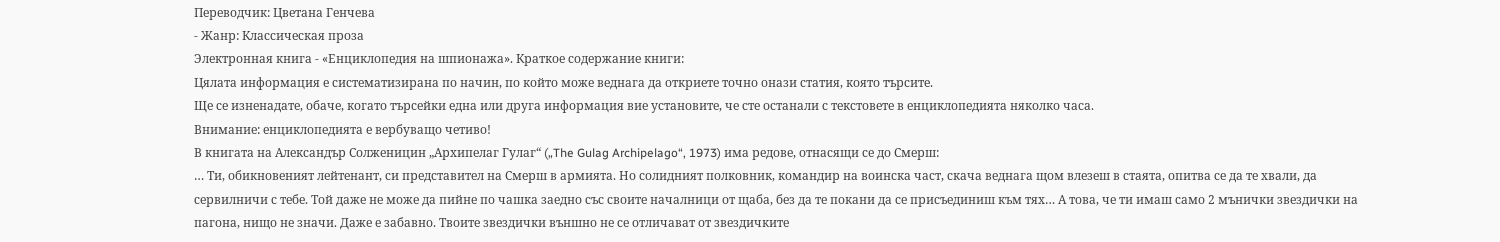Переводчик: Цветана Генчева
- Жанр: Классическая проза
Электронная книга - «Енциклопедия на шпионажа». Краткое содержание книги:
Цялата информация е систематизирана по начин, по който може веднага да откриете точно онази статия, която търсите.
Ще се изненадате, обаче, когато търсейки една или друга информация вие установите, че сте останали с текстовете в енциклопедията няколко часа.
Внимание: енциклопедията е вербуващо четиво!
В книгата на Александър Солженицин „Архипелаг Гулаг“ („The Gulag Archipelago“, 1973) има редове, отнасящи се до Смерш:
… Ти, обикновеният лейтенант, си представител на Смерш в армията. Но солидният полковник, командир на воинска част, скача веднага щом влезеш в стаята, опитва се да те хвали, да сервилничи с тебе. Той даже не може да пийне по чашка заедно със своите началници от щаба, без да те покани да се присъединиш към тях… А това, че ти имаш само 2 мънички звездички на пагона, нищо не значи. Даже е забавно. Твоите звездички външно не се отличават от звездичките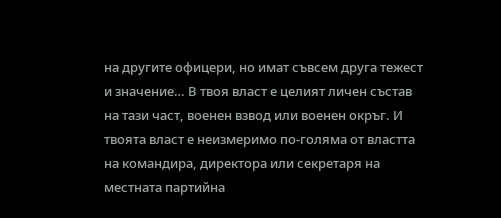на другите офицери, но имат съвсем друга тежест и значение… В твоя власт е целият личен състав на тази част, военен взвод или военен окръг. И твоята власт е неизмеримо по-голяма от властта на командира, директора или секретаря на местната партийна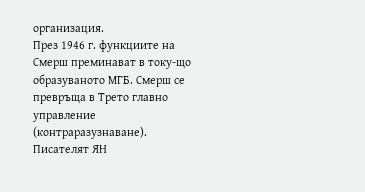организация.
През 1946 г. функциите на Смерш преминават в току-що образуваното МГБ. Смерш се превръща в Трето главно управление (контраразузнаване).
Писателят ЯН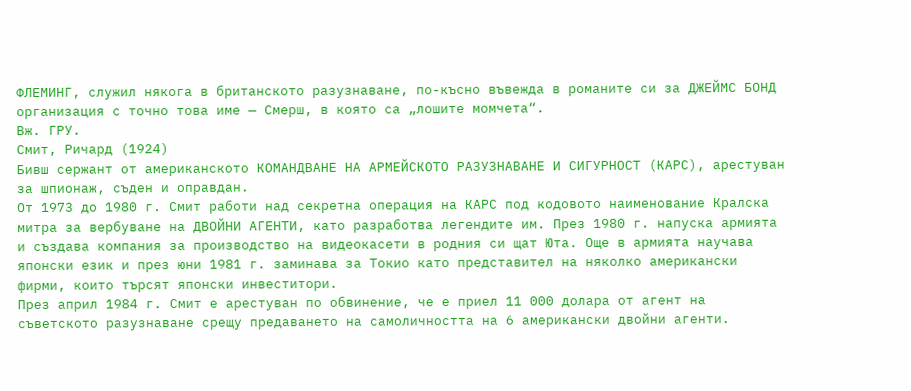ФЛЕМИНГ, служил някога в британското разузнаване, по-късно въвежда в романите си за ДЖЕЙМС БОНД организация с точно това име — Смерш, в която са „лошите момчета“.
Вж. ГРУ.
Смит, Ричард (1924)
Бивш сержант от американското КОМАНДВАНЕ НА АРМЕЙСКОТО РАЗУЗНАВАНЕ И СИГУРНОСТ (КАРС), арестуван за шпионаж, съден и оправдан.
От 1973 до 1980 г. Смит работи над секретна операция на КАРС под кодовото наименование Кралска митра за вербуване на ДВОЙНИ АГЕНТИ, като разработва легендите им. През 1980 г. напуска армията и създава компания за производство на видеокасети в родния си щат Юта. Още в армията научава японски език и през юни 1981 г. заминава за Токио като представител на няколко американски фирми, които търсят японски инвеститори.
През април 1984 г. Смит е арестуван по обвинение, че е приел 11 000 долара от агент на съветското разузнаване срещу предаването на самоличността на 6 американски двойни агенти.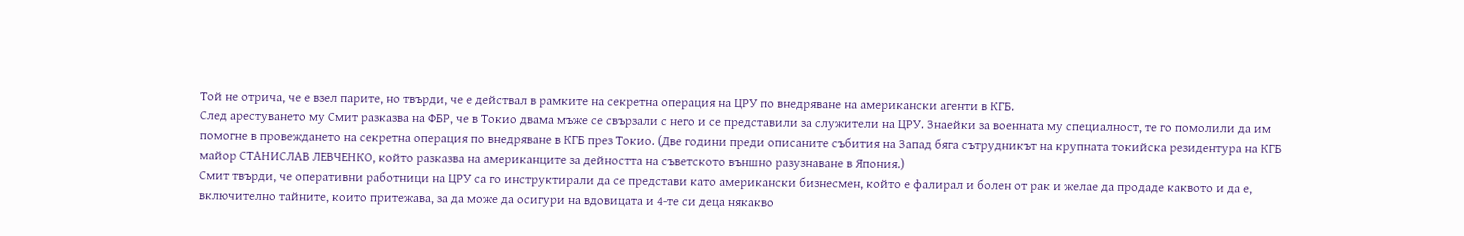Той не отрича, че е взел парите, но твърди, че е действал в рамките на секретна операция на ЦРУ по внедряване на американски агенти в КГБ.
След арестуването му Смит разказва на ФБР, че в Токио двама мъже се свързали с него и се представили за служители на ЦРУ. Знаейки за военната му специалност, те го помолили да им помогне в провеждането на секретна операция по внедряване в КГБ през Токио. (Две години преди описаните събития на Запад бяга сътрудникът на крупната токийска резидентура на КГБ майор СТАНИСЛАВ ЛЕВЧЕНКО, който разказва на американците за дейността на съветското външно разузнаване в Япония.)
Смит твърди, че оперативни работници на ЦРУ са го инструктирали да се представи като американски бизнесмен, който е фалирал и болен от рак и желае да продаде каквото и да е, включително тайните, които притежава, за да може да осигури на вдовицата и 4-те си деца някакво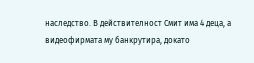наследство. В действителност Смит има 4 деца, а видеофирмата му банкрутира, докато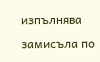изпълнява замисъла по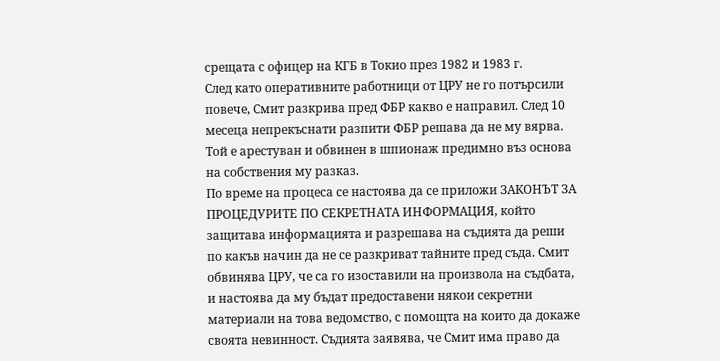срещата с офицер на КГБ в Токио през 1982 и 1983 г.
След като оперативните работници от ЦРУ не го потърсили повече, Смит разкрива пред ФБР какво е направил. След 10 месеца непрекъснати разпити ФБР решава да не му вярва. Той е арестуван и обвинен в шпионаж предимно въз основа на собствения му разказ.
По време на процеса се настоява да се приложи ЗАКОНЪТ ЗА ПРОЦЕДУРИТЕ ПО СЕКРЕТНАТА ИНФОРМАЦИЯ, който защитава информацията и разрешава на съдията да реши по какъв начин да не се разкриват тайните пред съда. Смит обвинява ЦРУ, че са го изоставили на произвола на съдбата, и настоява да му бъдат предоставени някои секретни материали на това ведомство, с помощта на които да докаже своята невинност. Съдията заявява, че Смит има право да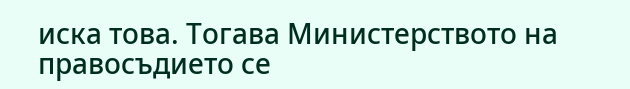иска това. Тогава Министерството на правосъдието се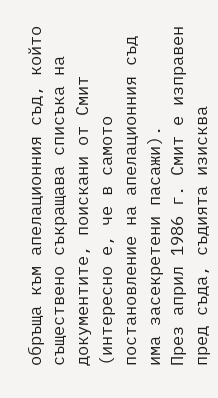обръща към апелационния съд, който съществено съкращава списъка на документите, поискани от Смит (интересно е, че в самото постановление на апелационния съд има засекретени пасажи).
През април 1986 г. Смит е изправен пред съда, съдията изисква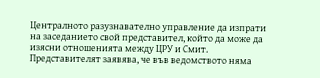Централното разузнавателно управление да изпрати на заседанието свой представител, който да може да изясни отношенията между ЦРУ и Смит. Представителят заявява, че във ведомството няма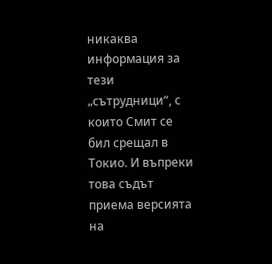никаква информация за тези „сътрудници“, с които Смит се бил срещал в Токио. И въпреки това съдът приема версията на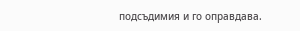подсъдимия и го оправдава.